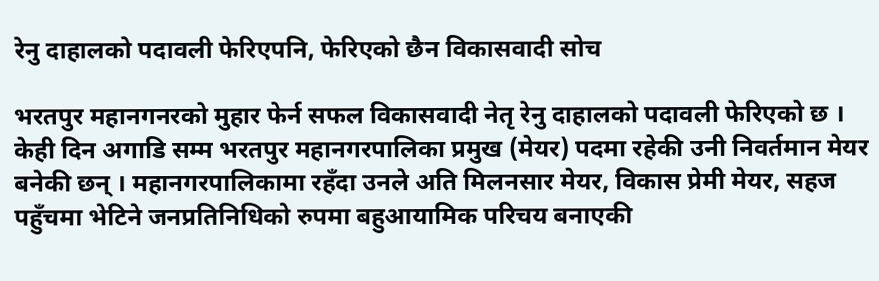रेनु दाहालको पदावली फेरिएपनि, फेरिएको छैन विकासवादी सोच

भरतपुर महानगनरको मुहार फेर्न सफल विकासवादी नेतृ रेनु दाहालको पदावली फेरिएको छ । केही दिन अगाडि सम्म भरतपुर महानगरपालिका प्रमुख (मेयर) पदमा रहेकी उनी निवर्तमान मेयर बनेकी छन् । महानगरपालिकामा रहँदा उनले अति मिलनसार मेयर, विकास प्रेमी मेयर, सहज पहुँचमा भेटिने जनप्रतिनिधिको रुपमा बहुआयामिक परिचय बनाएकी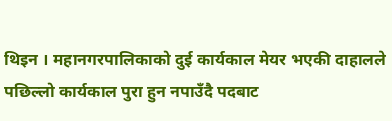थिइन । महानगरपालिकाको दुई कार्यकाल मेयर भएकी दाहालले पछिल्लो कार्यकाल पुरा हुन नपाउँदै पदबाट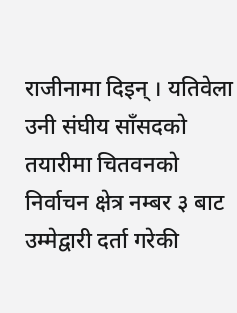राजीनामा दिइन् । यतिवेला उनी संघीय साँसदको तयारीमा चितवनको निर्वाचन क्षेत्र नम्बर ३ बाट उम्मेद्वारी दर्ता गरेकी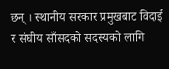छन् । स्थानीय सरकार प्रमुखबाट विदाई र संघीय साँसदको सदस्यको लागि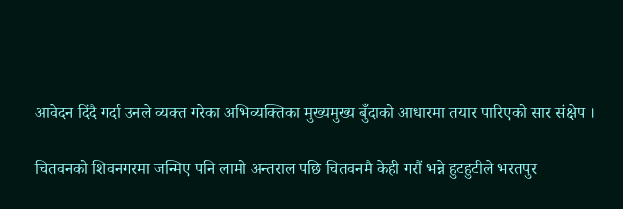आवेदन दिंदै गर्दा उनले व्यक्त गरेका अभिव्यक्तिका मुख्यमुख्य बुँदाको आधारमा तयार पारिएको सार संक्षेप ।

चितवनको शिवनगरमा जन्मिए पनि लामो अन्तराल पछि चितवनमै केही गरौं भन्ने हुटहुटीले भरतपुर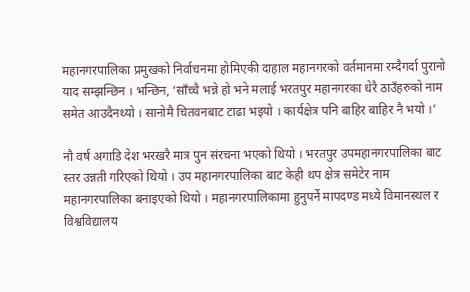महानगरपालिका प्रमुखको निर्वाचनमा होमिएकी दाहाल महानगरको वर्तमानमा रम्दैगर्दा पुरानो याद सम्झन्छिन । भन्छिन, ‘साँच्चै भन्ने हो भने मलाई भरतपुर महानगरका धेरै ठाउँहरुको नाम समेत आउदैनथ्यो । सानोमै चितवनबाट टाढा भइयो । कार्यक्षेत्र पनि बाहिर बाहिर नै भयो ।’

नौ वर्ष अगाडि देश भरखरै मात्र पुन संरचना भएको थियो । भरतपुर उपमहानगरपालिका बाट स्तर उन्नती गरिएको थियो । उप महानगरपालिका बाट केही थप क्षेत्र समेटेर नाम महानगरपालिका बनाइएको थियो । महानगरपालिकामा हुनुपर्ने मापदण्ड मध्ये विमानस्थल र विश्वविद्यालय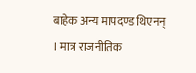बाहेक अन्य मापदण्ड थिएनन् । मात्र राजनीतिक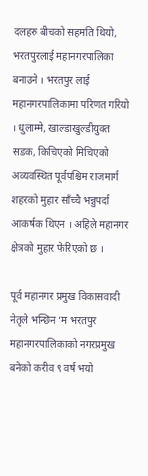दलहरु बीचको सहमति थियो, भरतपुरलाई महानगरपालिका बनाउने । भरतपुर लाई महानगरपालिकामा परिणत गरियो । धुलाम्मे, खाल्डाखुल्डीयुक्त सडक, किचिएको मिचिएको अव्यवस्थित पूर्वपश्चिम राजमार्ग शहरको मुहार साँच्चै भन्नुपर्दा आकर्षक थिएन । अहिले महानगर क्षेत्रको मुहार फेरिएको छ ।

पूर्व महानगर प्रमुख विकासवादी नेतृले भन्छिन ‘म भरतपुर महानगरपालिकाको नगरप्रमुख बनेको करीव ९ वर्ष भयो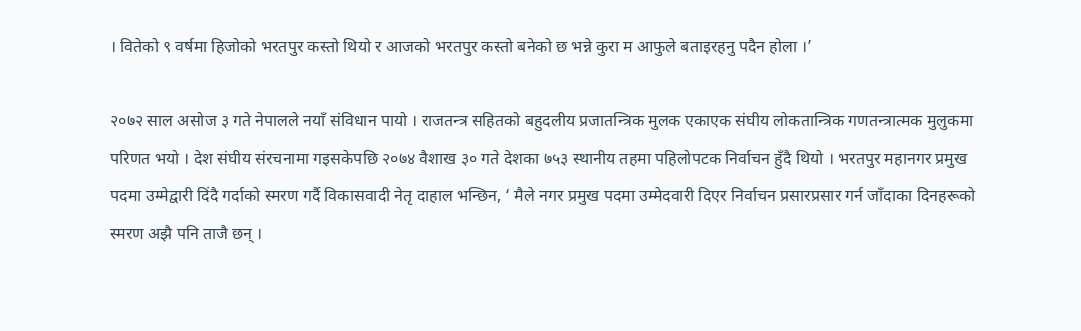। वितेको ९ वर्षमा हिजोको भरतपुर कस्तो थियो र आजको भरतपुर कस्तो बनेको छ भन्ने कुरा म आफुले बताइरहनु पदैन होला ।’

२०७२ साल असोज ३ गते नेपालले नयाँ संविधान पायो । राजतन्त्र सहितको बहुदलीय प्रजातन्त्रिक मुलक एकाएक संघीय लोकतान्त्रिक गणतन्त्रात्मक मुलुकमा परिणत भयो । देश संघीय संरचनामा गइसकेपछि २०७४ वैशाख ३० गते देशका ७५३ स्थानीय तहमा पहिलोपटक निर्वाचन हुँदै थियो । भरतपुर महानगर प्रमुख पदमा उम्मेद्वारी दिंदै गर्दाको स्मरण गर्दै विकासवादी नेतृ दाहाल भन्छिन, ‘ मैले नगर प्रमुख पदमा उम्मेदवारी दिएर निर्वाचन प्रसारप्रसार गर्न जाँदाका दिनहरूको स्मरण अझै पनि ताजै छन् ।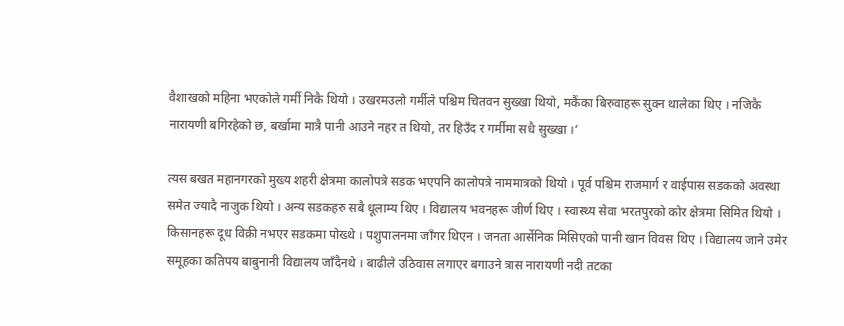वैशाखको महिना भएकोले गर्मी निकै थियो । उखरमउलो गर्मीले पश्चिम चितवन सुख्खा थियो, मकैंका बिरुवाहरू सुक्न थालेका थिए । नजिकै नारायणी बगिरहेको छ, बर्खामा मात्रै पानी आउने नहर त थियो, तर हिउँद र गर्मीमा सधै सुख्खा ।’

त्यस बखत महानगरको मुख्य शहरी क्षेत्रमा कालोपत्रे सडक भएपनि कालोपत्रे नाममात्रको थियो । पूर्व पश्चिम राजमार्ग र वाईपास सडकको अवस्था समेत ज्यादै नाजुक थियो । अन्य सडकहरु सबै धूलाम्य थिए । विद्यालय भवनहरू जीर्ण थिए । स्वास्थ्य सेवा भरतपुरको कोर क्षेत्रमा सिमित थियो । किसानहरू दूध विक्री नभएर सडकमा पोख्थे । पशुपालनमा जाँगर थिएन । जनता आर्सेनिक मिसिएको पानी खान विवस थिए । विद्यालय जाने उमेर समूहका कतिपय बाबुनानी विद्यालय जाँदैनथे । बाढीले उठिवास लगाएर बगाउने त्रास नारायणी नदी तटका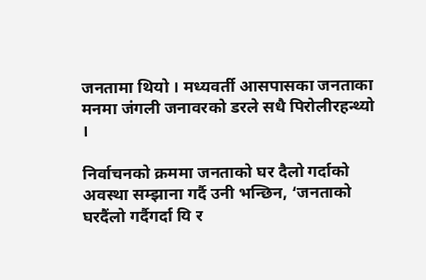जनतामा थियो । मध्यवर्ती आसपासका जनताका मनमा जंगली जनावरको डरले सधै पिरोलीरहन्थ्यो ।

निर्वाचनको क्रममा जनताको घर दैलो गर्दाको अवस्था सम्झाना गर्दै उनी भन्छिन, ‘जनताको घरदैंलो गर्दैगर्दा यि र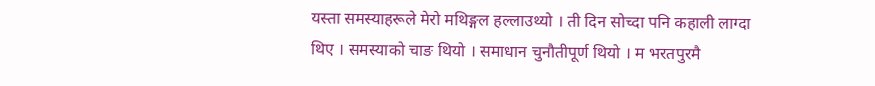यस्ता समस्याहरूले मेरो मथिङ्गल हल्लाउथ्यो । ती दिन सोच्दा पनि कहाली लाग्दा थिए । समस्याको चाङ थियो । समाधान चुनौतीपूर्ण थियो । म भरतपुरमै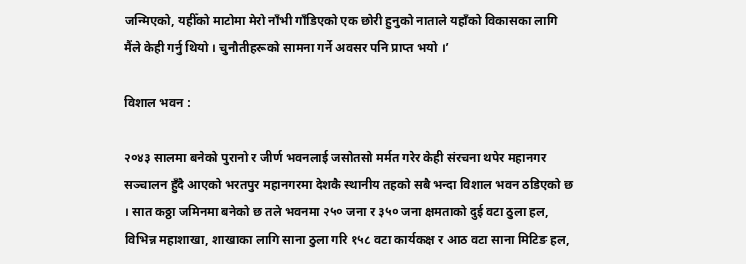जन्मिएको, यहीँको माटोमा मेरो नाँभी गाँडिएको एक छोरी हुनुको नाताले यहाँको विकासका लागि मैंले केही गर्नु थियो । चुनौतीहरूको सामना गर्ने अवसर पनि प्राप्त भयो ।’

विशाल भवन :

२०४३ सालमा बनेको पुरानो र जीर्ण भवनलाई जसोतसो मर्मत गरेर केही संरचना थपेर महानगर सञ्चालन हुँदै आएको भरतपुर महानगरमा देशकै स्थानीय तहको सबै भन्दा विशाल भवन ठडिएको छ । सात कठ्ठा जमिनमा बनेको छ तले भवनमा २५० जना र ३५० जना क्षमताको दुई वटा ठुला हल, विभिन्न महाशाखा, शाखाका लागि साना ठुला गरि १५८ वटा कार्यकक्ष र आठ वटा साना मिटिङ हल,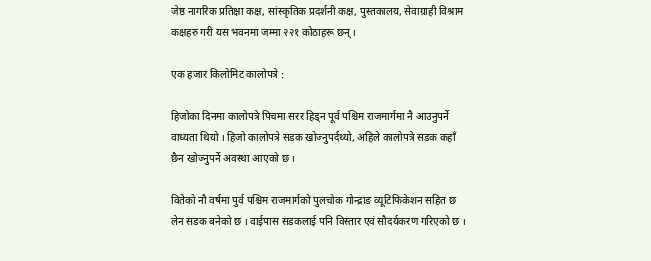जेष्ठ नागरिक प्रतिक्षा कक्ष, सांस्कृतिक प्रदर्शनी कक्ष, पुस्तकालय, सेवाग्राही विश्राम कक्षहरु गरी यस भवनमा जम्मा २२१ कोठाहरू छन् ।

एक हजार किलोमिट कालोपत्रे :

हिजोका दिनमा कालोपत्रे पिचमा सरर हिड्न पूर्व पश्चिम राजमार्गमा नै आउनुपर्ने वाध्यता थियो । हिजो कालोपत्रे सडक खोज्नुपर्दथ्यो, अहिले कालोपत्रे सडक कहाँ छैन खोज्नुपर्ने अवस्था आएको छ ।

वितेको नौ वर्षमा पुर्व पश्चिम राजमार्गको पुलचोक गोन्द्राङ व्यूटिफिकेशन सहित छ लेन सडक बनेको छ । वाईपास सडकलाई पनि विस्तार एवं सौदर्यकरण गरिएको छ ।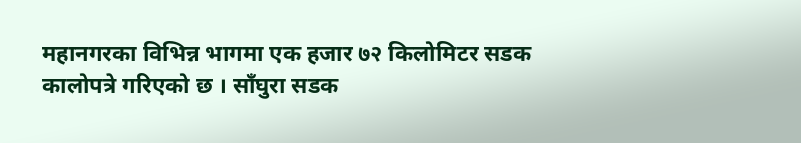महानगरका विभिन्न भागमा एक हजार ७२ किलोमिटर सडक कालोपत्रे गरिएको छ । साँघुरा सडक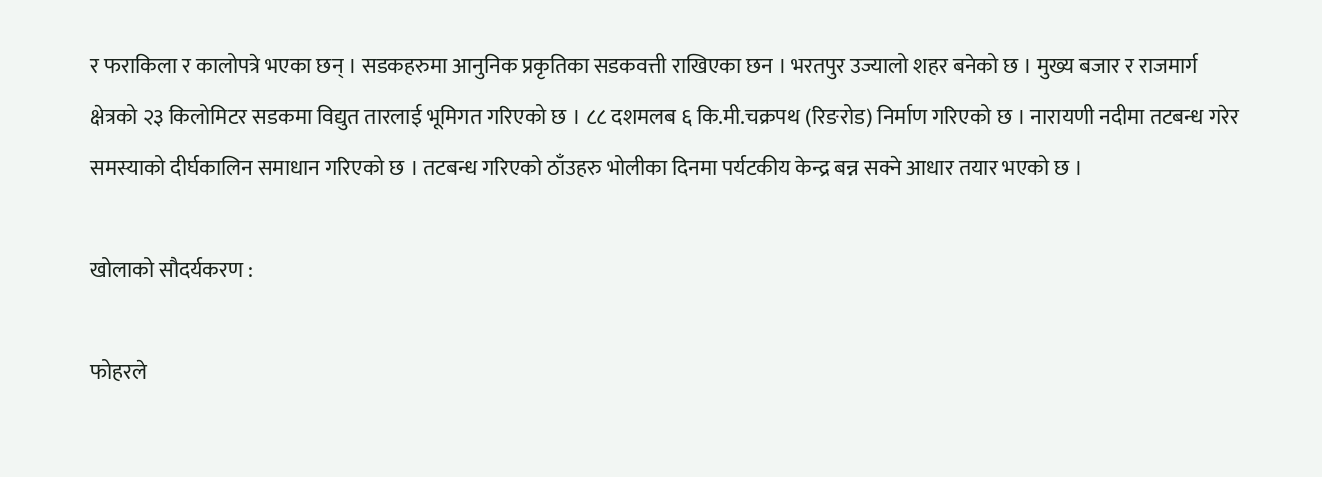र फराकिला र कालोपत्रे भएका छन् । सडकहरुमा आनुनिक प्रकृतिका सडकवत्ती राखिएका छन । भरतपुर उज्यालो शहर बनेको छ । मुख्य बजार र राजमार्ग क्षेत्रको २३ किलोमिटर सडकमा विद्युत तारलाई भूमिगत गरिएको छ । ८८ दशमलब ६ कि.मी.चक्रपथ (रिङरोड) निर्माण गरिएको छ । नारायणी नदीमा तटबन्ध गरेर समस्याको दीर्घकालिन समाधान गरिएको छ । तटबन्ध गरिएको ठाँउहरु भोलीका दिनमा पर्यटकीय केन्द्र बन्न सक्ने आधार तयार भएको छ ।

खोलाको सौदर्यकरण :

फोहरले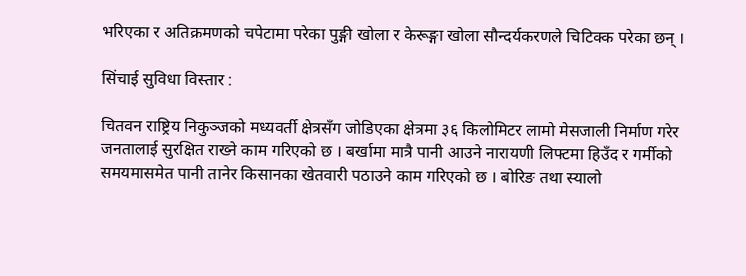भरिएका र अतिक्रमणको चपेटामा परेका पुङ्गी खोला र केरूङ्गा खोला सौन्दर्यकरणले चिटिक्क परेका छन् ।

सिंचाई सुविधा विस्तार :

चितवन राष्ट्रिय निकुञ्जको मध्यवर्ती क्षेत्रसँग जोडिएका क्षेत्रमा ३६ किलोमिटर लामो मेसजाली निर्माण गरेर जनतालाई सुरक्षित राख्ने काम गरिएको छ । बर्खामा मात्रै पानी आउने नारायणी लिफ्टमा हिउँद र गर्मीको समयमासमेत पानी तानेर किसानका खेतवारी पठाउने काम गरिएको छ । बोरिङ तथा स्यालो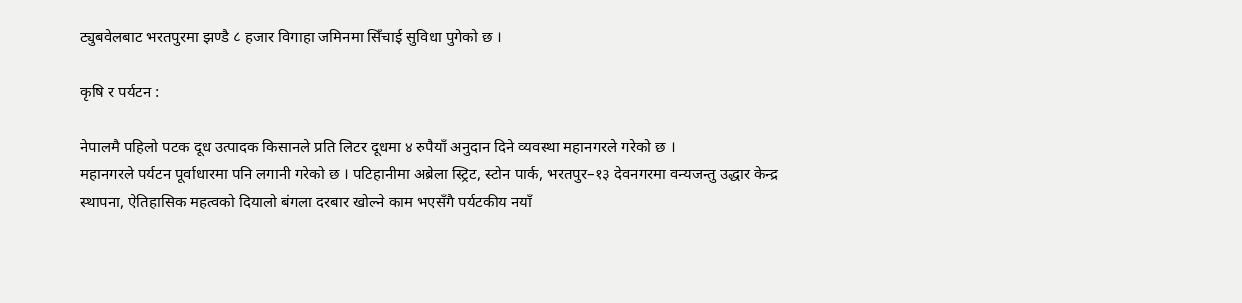ट्युबवेलबाट भरतपुरमा झण्डै ८ हजार विगाहा जमिनमा सिँचाई सुविधा पुगेको छ ।

कृषि र पर्यटन :

नेपालमै पहिलो पटक दूध उत्पादक किसानले प्रति लिटर दूधमा ४ रुपैयाँ अनुदान दिने व्यवस्था महानगरले गरेको छ ।
महानगरले पर्यटन पूर्वाधारमा पनि लगानी गरेको छ । पटिहानीमा अब्रेला स्ट्रिट, स्टोन पार्क, भरतपुर–१३ देवनगरमा वन्यजन्तु उद्धार केन्द्र स्थापना, ऐतिहासिक महत्वको दियालो बंगला दरबार खोल्ने काम भएसँगै पर्यटकीय नयाँ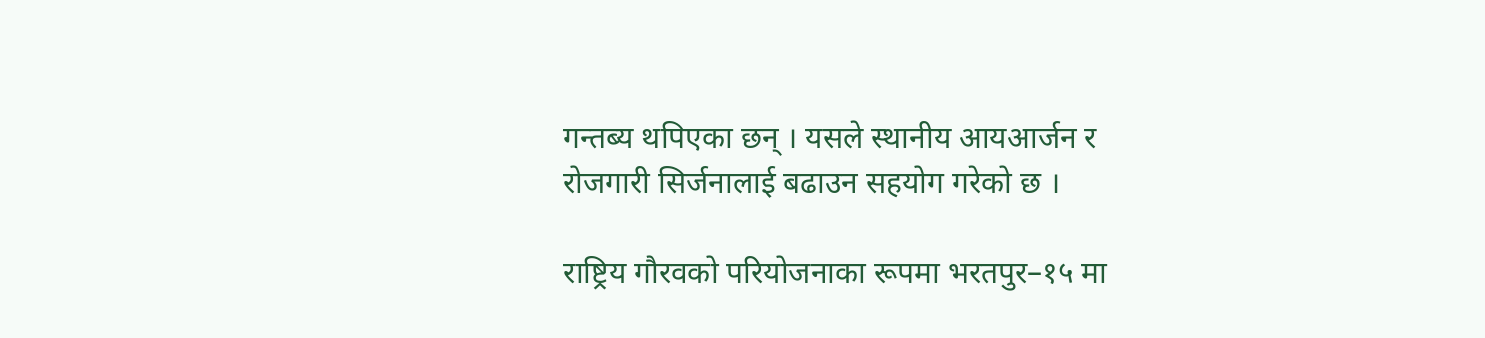गन्तब्य थपिएका छन् । यसले स्थानीय आयआर्जन र रोजगारी सिर्जनालाई बढाउन सहयोग गरेको छ ।

राष्ट्रिय गौरवको परियोजनाका रूपमा भरतपुर–१५ मा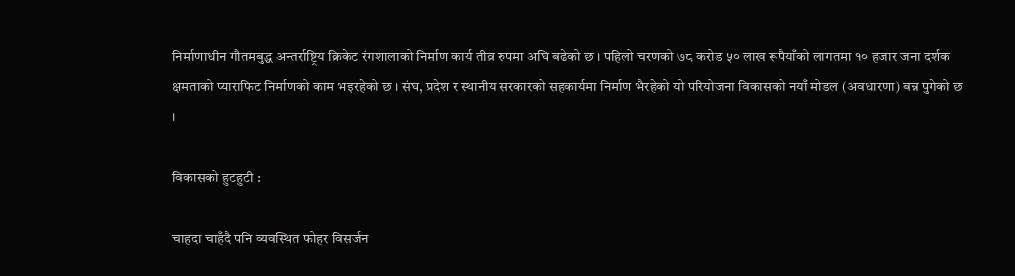निर्माणाधीन गौतमबुद्ध अन्तर्राष्ट्रिय क्रिकेट रंगशालाको निर्माण कार्य तीव्र रुपमा अघि बढेको छ । पहिलो चरणको ७८ करोड ५० लाख रूपैयाँको लागतमा १० हजार जना दर्शक क्षमताको प्याराफिट निर्माणको काम भइरहेको छ । संघ, प्रदेश र स्थानीय सरकारको सहकार्यमा निर्माण भैरहेको यो परियोजना विकासको नयाँ मोडल (अवधारणा) बन्न पुगेको छ ।

विकासको हुटहुटी :

चाहदा चाहँदै पनि व्यवस्थित फोहर विसर्जन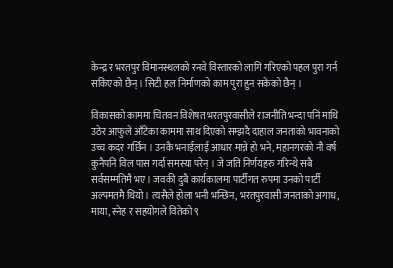केन्द्र र भरतपुर विमानस्थलको रनवे विस्तारको लागि गरिएको पहल पुरा गर्न सकिएको छैन् । सिटी हल निर्माणको काम पुरा हुन सकेको छैन् ।

विकासको काममा चितवन विशेषत भरतपुरवासीले राजनीति भन्दा पनि माथि उठेर आफुले आँटेका काममा साथ दिएको सम्झदै दाहाल जनताको भावनाको उच्च कदर गर्छिन । उनकै भनाईलाई आधार मान्ने हो भने, महानगरको नौ वर्ष कुनैपनि विल पास गर्दा समस्या परेन् । जे जति निर्णयहरु गरिन्थे सबै सर्वसम्मतिमै भए । जवकी दुबै कार्यकालमा पार्टीगत रुपमा उनको पार्टी अल्पमतमै थियो । त्यसैले होला भनी भन्छिन, भरतपुरवासी जनताको अगाध, माया, स्नेह र सहयोगले वितेको ९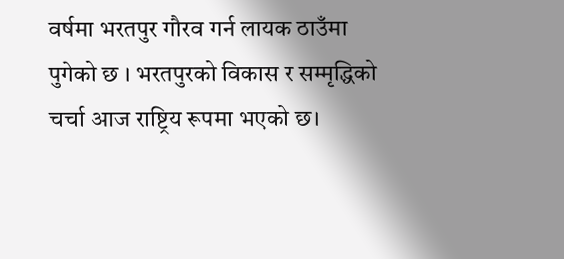वर्षमा भरतपुर गौरव गर्न लायक ठाउँमा पुगेको छ । भरतपुरको विकास र सम्मृद्धिको चर्चा आज राष्ट्रिय रूपमा भएको छ।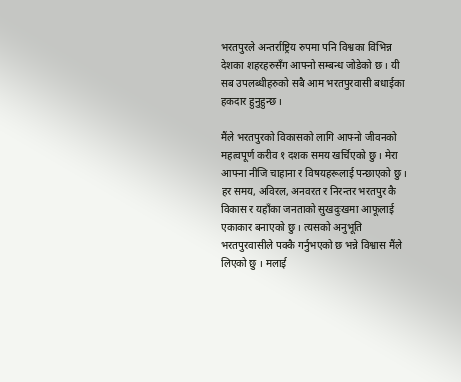भरतपुरले अन्तर्राष्ट्रिय रुपमा पनि विश्वका विभिन्न देशका शहरहरुसँग आफ्नो सम्बन्ध जोडेको छ । यी सब उपलब्धीहरुको सबै आम भरतपुरवासी बधाईका हकदार हुनुहुन्छ ।

मैंले भरतपुरको विकासको लागि आफ्नो जीवनको महत्वपूर्ण करीव १ दशक समय खर्चिएको छु । मेरा आफ्ना नीजि चाहाना र विषयहरूलाई पन्छाएको छु । हर समय, अविरल, अनवरत र निरन्तर भरतपुर कै विकास र यहाँका जनताको सुखदुःखमा आफूलाई एकाकार बनाएको छु । त्यसको अनुभूति भरतपुरवासीले पक्कै गर्नुभएको छ भन्ने विश्वास मैंले लिएको छु । मलाई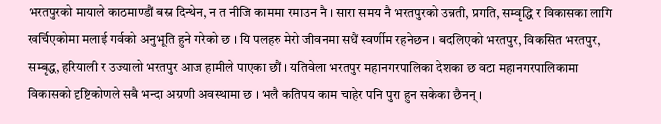भरतपुरको मायाले काठमाण्डौं बस्न दिन्थेन, न त नीजि काममा रमाउन नै । सारा समय नै भरतपुरको उन्नती, प्रगति, सम्वृद्धि र विकासका लागि खर्चिएकोमा मलाई गर्वको अनुभूति हुने गरेको छ । यि पलहरु मेरो जीवनमा सधैं स्वर्णीम रहनेछन । बदलिएको भरतपुर, विकसित भरतपुर, सम्बृद्ध, हरियाली र उज्यालो भरतपुर आज हामीले पाएका छौं । यतिवेला भरतपुर महानगरपालिका देशका छ वटा महानगरपालिकामा विकासको दृष्टिकोणले सबै भन्दा अग्रणी अवस्थामा छ । भलै कतिपय काम चाहेर पनि पुरा हुन सकेका छैनन् ।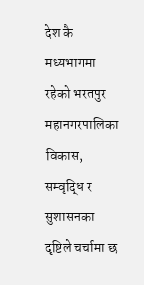देश कै मध्यभागमा रहेको भरतपुर महानगरपालिका विकास, सम्वृद्धि र सुशासनका दृष्टिले चर्चामा छ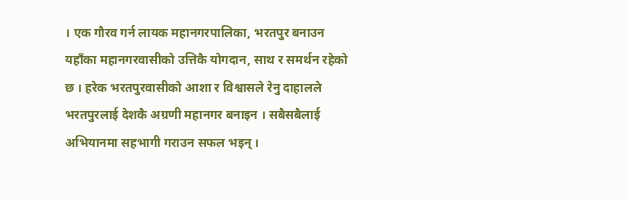। एक गौरव गर्न लायक महानगरपालिका, भरतपुर बनाउन यहाँका महानगरवासीको उत्तिकै योगदान, साथ र समर्थन रहेको छ । हरेक भरतपुरवासीको आशा र विश्वासले रेनु दाहालले भरतपुरलाई देशकै अग्रणी महानगर बनाइन । सबैसबैलाई अभियानमा सहभागी गराउन सफल भइन् ।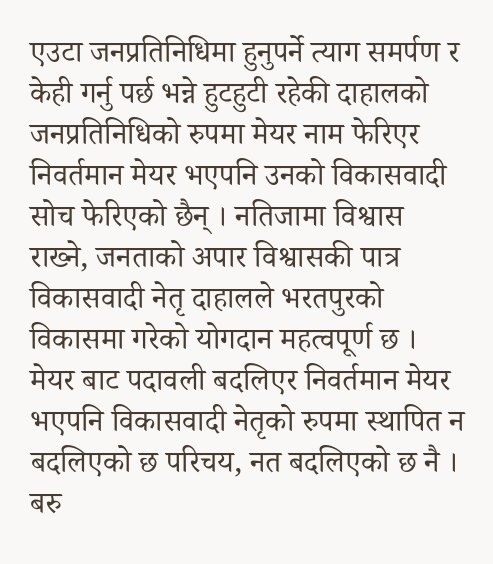एउटा जनप्रतिनिधिमा हुनुपर्ने त्याग समर्पण र केही गर्नु पर्छ भन्ने हुटहुटी रहेकी दाहालको जनप्रतिनिधिको रुपमा मेयर नाम फेरिएर निवर्तमान मेयर भएपनि उनको विकासवादी सोच फेरिएको छैन् । नतिजामा विश्वास राख्ने, जनताको अपार विश्वासकी पात्र विकासवादी नेतृ दाहालले भरतपुरको विकासमा गरेको योगदान महत्वपूर्ण छ । मेयर बाट पदावली बदलिएर निवर्तमान मेयर भएपनि विकासवादी नेतृको रुपमा स्थापित न बदलिएको छ परिचय, नत बदलिएको छ नै । बरु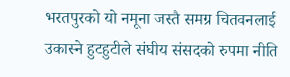भरतपुरको यो नमूना जस्तै समग्र चितवनलाई उकास्ने हुटहुटीले संघीय संसदको रुपमा नीति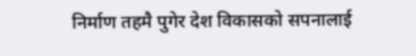निर्माण तहमै पुगेर देश विकासको सपनालाई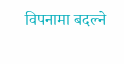विपनामा बदल्ने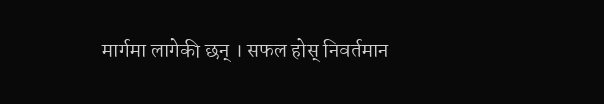मार्गमा लागेकी छन् । सफल होस् निवर्तमान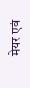मेयर एवं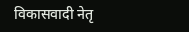विकासवादी नेतृ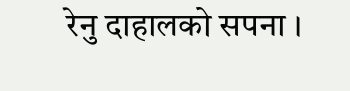रेनु दाहालको सपना ।